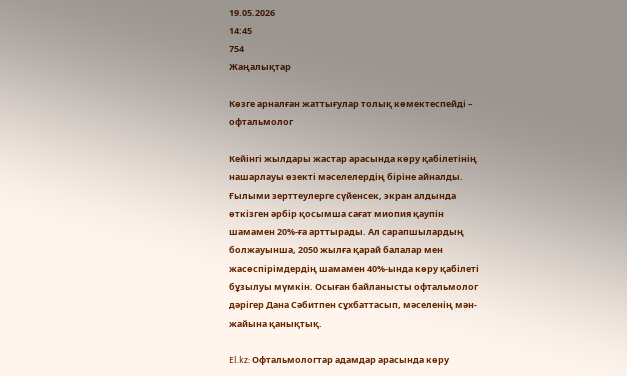19.05.2026
14:45
754
Жаңалықтар

Көзге арналған жаттығулар толық көмектеспейді – офтальмолог

Кейінгі жылдары жастар арасында көру қабілетінің нашарлауы өзекті мəселелердің біріне айналды. Ғылыми зерттеулерге сүйенсек, экран алдында өткізген əрбір қосымша сағат миопия қаупін шамамен 20%-ға арттырады. Ал сарапшылардың болжауынша, 2050 жылға қарай балалар мен жасөспірімдердің шамамен 40%-ында көру қабілеті бұзылуы мүмкін. Осыған байланысты офтальмолог дəрігер Дана Сəбитпен сұхбаттасып, мəселенің мəн-жайына қанықтық.

El.kz: Офтальмологтар адамдар арасында көру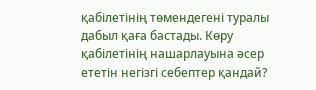қабілетінің төмендегені туралы дабыл қаға бастады. Көру қабілетінің нашарлауына əсер ететін негізгі себептер қандай?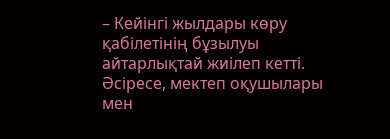– Кейінгі жылдары көру қабілетінің бұзылуы айтарлықтай жиілеп кетті. Əсіресе, мектеп оқушылары мен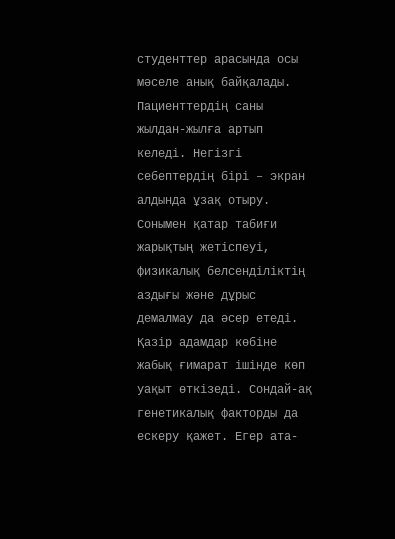студенттер арасында осы мəселе анық байқалады. Пациенттердің саны жылдан-жылға артып келеді. Негізгі себептердің бірі – экран алдында ұзақ отыру. Сонымен қатар табиғи жарықтың жетіспеуі, физикалық белсенділіктің аздығы жəне дұрыс демалмау да əсер етеді. Қазір адамдар көбіне жабық ғимарат ішінде көп уақыт өткізеді. Сондай-ақ генетикалық факторды да ескеру қажет. Егер ата-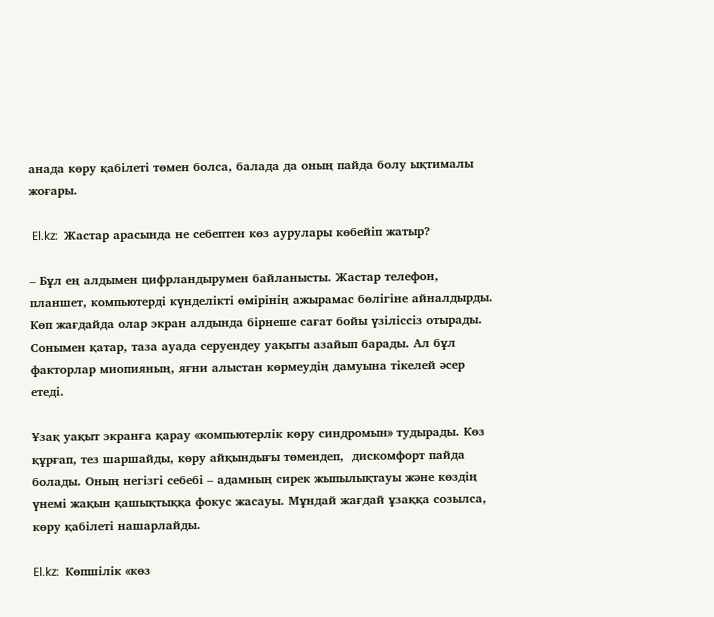анада көру қабілеті төмен болса, балада да оның пайда болу ықтималы жоғары.

 El.kz:  Жастар арасында не себептен көз аурулары көбейіп жатыр?

– Бұл ең алдымен цифрландырумен байланысты. Жастар телефон, планшет, компьютерді күнделікті өмірінің ажырамас бөлігіне айналдырды. Көп жағдайда олар экран алдында бірнеше сағат бойы үзіліссіз отырады. Сонымен қатар, таза ауада серуендеу уақыты азайып барады. Ал бұл факторлар миопияның, яғни алыстан көрмеудің дамуына тікелей əсер етеді.

Ұзақ уақыт экранға қарау «компьютерлік көру синдромын» тудырады. Көз құрғап, тез шаршайды, көру айқындығы төмендеп,  дискомфорт пайда болады. Оның негізгі себебі – адамның сирек жыпылықтауы жəне көздің үнемі жақын қашықтыққа фокус жасауы. Мұндай жағдай ұзаққа созылса, көру қабілеті нашарлайды.

El.kz:  Көпшілік «көз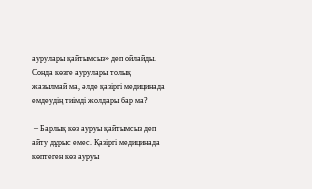аурулары қайтымсыз» деп ойлайды. Сонда көзге аурулары толық жазылмай ма, əлде қазіргі медицинада емдеудің тиімді жолдары бар ма?

 – Барлық көз ауруы қайтымсыз деп айту дұрыс емес. Қазіргі медицинада көптеген көз ауруы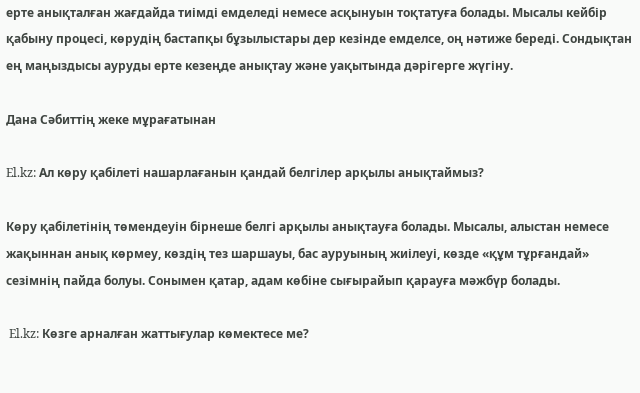ерте анықталған жағдайда тиімді емделеді немесе асқынуын тоқтатуға болады. Мысалы кейбір қабыну процесі, көрудің бастапқы бұзылыстары дер кезінде емделсе, оң нəтиже береді. Сондықтан ең маңыздысы ауруды ерте кезеңде анықтау жəне уақытында дəрігерге жүгіну.

Дана Сәбиттің жеке мұрағатынан

El.kz: Ал көру қабілеті нашарлағанын қандай белгілер арқылы анықтаймыз?

Көру қабілетінің төмендеуін бірнеше белгі арқылы анықтауға болады. Мысалы, алыстан немесе жақыннан анық көрмеу, көздің тез шаршауы, бас ауруының жиілеуі, көзде «құм тұрғандай» сезімнің пайда болуы. Сонымен қатар, адам көбіне сығырайып қарауға мəжбүр болады.

 El.kz: Көзге арналған жаттығулар көмектесе ме?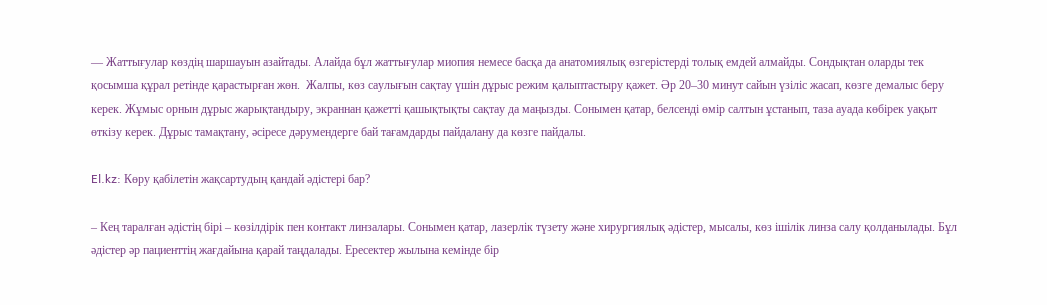— Жаттығулар көздің шаршауын азайтады. Алайда бұл жаттығулар миопия немесе басқа да анатомиялық өзгерістерді толық емдей алмайды. Сондықтан оларды тек қосымша құрал ретінде қарастырған жөн.  Жалпы, көз саулығын сақтау үшін дұрыс режим қалыптастыру қажет. Əр 20–30 минут сайын үзіліс жасап, көзге демалыс беру керек. Жұмыс орнын дұрыс жарықтандыру, экраннан қажетті қашықтықты сақтау да маңызды. Сонымен қатар, белсенді өмір салтын ұстанып, таза ауада көбірек уақыт өткізу керек. Дұрыс тамақтану, əсіресе дəрумендерге бай тағамдарды пайдалану да көзге пайдалы.

El.kz: Көру қабілетін жақсартудың қандай əдістері бар?

– Кең таралған әдістің бірі – көзілдірік пен контакт линзалары. Сонымен қатар, лазерлік түзету жəне хирургиялық əдістер, мысалы, көз ішілік линза салу қолданылады. Бұл əдістер əр пациенттің жағдайына қарай таңдалады. Ересектер жылына кемінде бір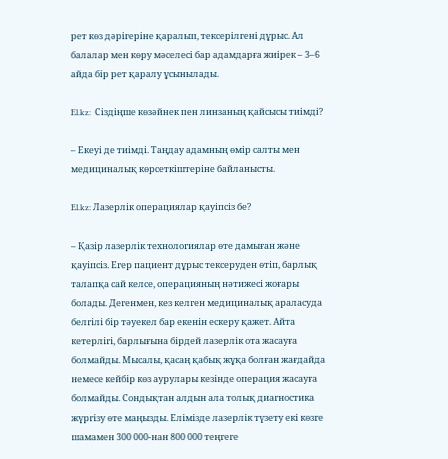рет көз дәрігеріне қаралып, тексерілгені дұрыс. Ал балалар мен көру мəселесі бар адамдарға жиірек – 3–6 айда бір рет қаралу ұсынылады.

El.kz:  Сіздіңше көзəйнек пен линзаның қайсысы тиімді?

– Екеуі де тиімді. Таңдау адамның өмір салты мен медициналық көрсеткіштеріне байланысты.

El.kz: Лазерлік операциялар қауіпсіз бе?

– Қазір лазерлік технологиялар өте дамыған жəне қауіпсіз. Егер пациент дұрыс тексеруден өтіп, барлық талапқа сай келсе, операцияның нəтижесі жоғары болады. Дегенмен, кез келген медициналық араласуда белгілі бір тəуекел бар екенін ескеру қажет. Айта кетерлігі, барлығына бірдей лазерлік ота жасауға болмайды. Мысалы, қасаң қабық жұқа болған жағдайда немесе кейбір көз аурулары кезінде операция жасауға болмайды. Сондықтан алдын ала толық диагностика жүргізу өте маңызды. Елімізде лазерлік түзету екі көзге шамамен 300 000-нан 800 000 теңгеге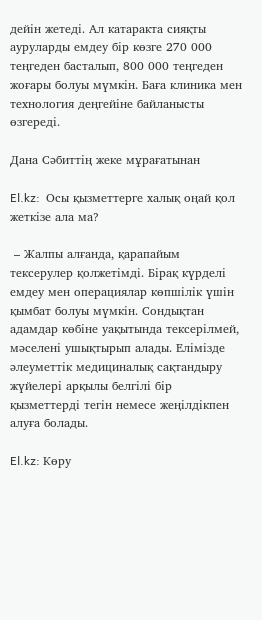дейін жетеді. Ал катаракта сияқты ауруларды емдеу бір көзге 270 000 теңгеден басталып, 800 000 теңгеден жоғары болуы мүмкін. Баға клиника мен технология деңгейіне байланысты өзгереді.

Дана Сәбиттің жеке мұрағатынан

El.kz:  Осы қызметтерге халық оңай қол жеткізе ала ма?

 – Жалпы алғанда, қарапайым тексерулер қолжетімді. Бірақ күрделі емдеу мен операциялар көпшілік үшін қымбат болуы мүмкін. Сондықтан адамдар көбіне уақытында тексерілмей, мəселені ушықтырып алады. Елімізде əлеуметтік медициналық сақтандыру жүйелері арқылы белгілі бір қызметтерді тегін немесе жеңілдікпен алуға болады.

El.kz: Көру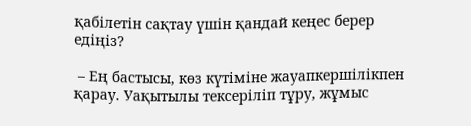қабілетін сақтау үшін қандай кеңес берер едіңіз?

 – Ең бастысы, көз күтіміне жауапкершілікпен қарау. Уақытылы тексеріліп тұру, жұмыс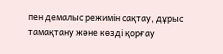пен демалыс режимін сақтау, дұрыс тамақтану жəне көзді қорғау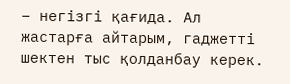– негізгі қағида. Ал жастарға айтарым, гаджетті шектен тыс қолданбау керек.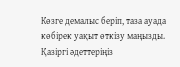Көзге демалыс беріп, таза ауада көбірек уақыт өткізу маңызды. Қазіргі əдеттеріңіз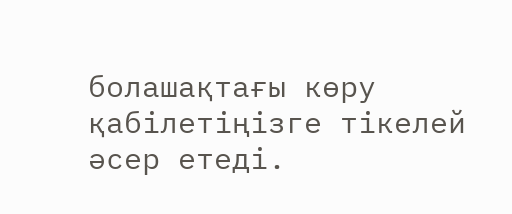болашақтағы көру қабілетіңізге тікелей əсер етеді.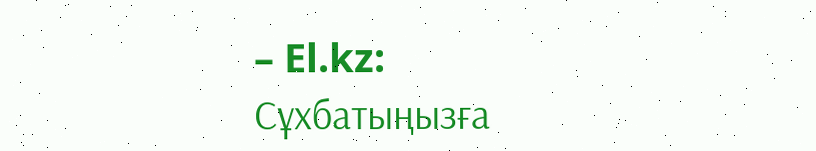– El.kz: Сұхбатыңызға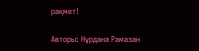рақмет!

Авторы: Нұрдана Рамазан